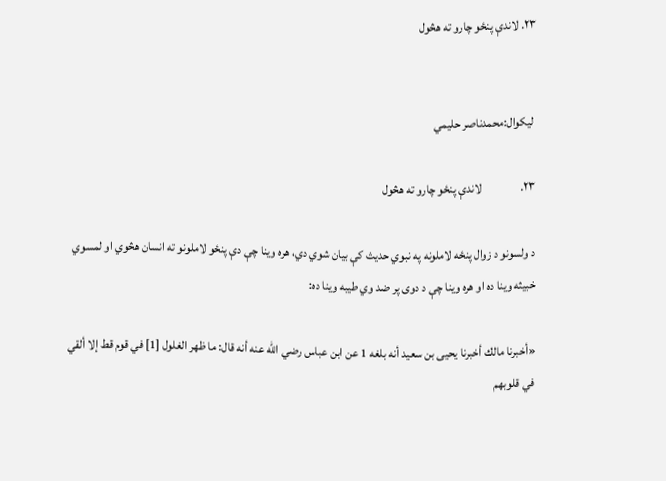۲۳. لاندې پنځو چارو ته هڅول


 لیکوال:محمدناصر حلیمي

۲۳.                لاندې پنځو چارو ته هڅول

د ولسونو د زوال پنځه لاملونه په نبوي حدیث کې بیان شوي دي، هره وینا چې دې پنځو لاملونو ته انسان هڅوي او لمسوي خبیثه وینا ده او هره وینا چې د دوی پر ضد وي طیبه وینا ده:

«أخبرنا مالك أخبرنا يحيى بن سعيد أنه بلغه 1 عن ابن عباس رضي الله عنه أنه قال: ما ظهر الغلول [1] في قوم قط إلا ألقي في قلوبهم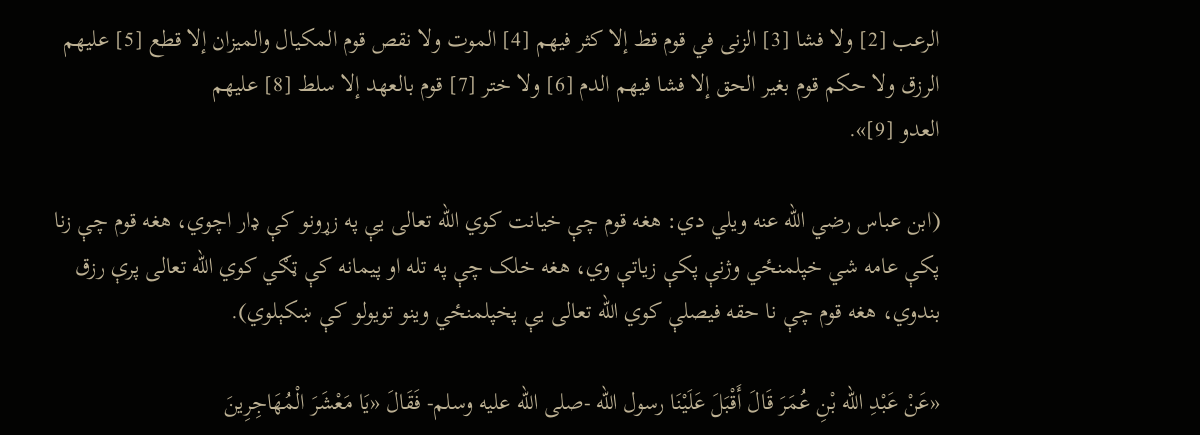الرعب [2] ولا فشا [3] الزنى في قوم قط إلا كثر فيهم [4] الموت ولا نقص قوم المكيال والميزان إلا قطع [5] عليهم الرزق ولا حكم قوم بغير الحق إلا فشا فيهم الدم [6] ولا ختر [7] قوم بالعهد إلا سلط [8] عليهم
العدو [9]».

(ابن عباس رضي الله عنه ويلي دي: هغه قوم چې خیانت کوي الله تعالی يې په زړونو کې ډار اچوي، هغه قوم چې زنا پکې عامه شي خپلمنځي وژنې پکې زیاتې وي، هغه خلک چې په تله او پیمانه کې ټګي کوي الله تعالی پرې رزق بندوي، هغه قوم چې نا حقه فیصلې کوي الله تعالی يې پخپلمنځي وینو تويولو کې ښکېلوي).

«عَنْ عَبْدِ الله بْنِ عُمَرَ قَالَ أَقْبَلَ عَلَيْنَا رسول الله -صلى الله عليه وسلم- فَقَالَ «يَا مَعْشَرَ الْمُهَاجِرِينَ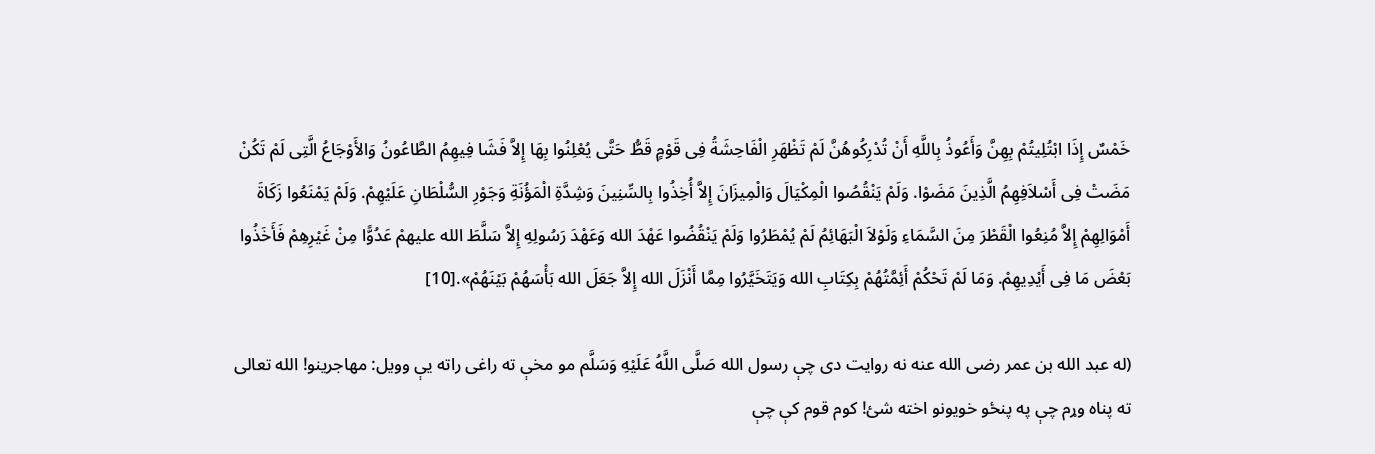خَمْسٌ إِذَا ابْتُلِيتُمْ بِهِنَّ وَأَعُوذُ بِاللَّهِ أَنْ تُدْرِكُوهُنَّ لَمْ تَظْهَرِ الْفَاحِشَةُ فِى قَوْمٍ قَطُّ حَتَّى يُعْلِنُوا بِهَا إِلاَّ فَشَا فِيهِمُ الطَّاعُونُ وَالأَوْجَاعُ الَّتِى لَمْ تَكُنْ مَضَتْ فِى أَسْلاَفِهِمُ الَّذِينَ مَضَوْا. وَلَمْ يَنْقُصُوا الْمِكْيَالَ وَالْمِيزَانَ إِلاَّ أُخِذُوا بِالسِّنِينَ وَشِدَّةِ الْمَؤُنَةِ وَجَوْرِ السُّلْطَانِ عَلَيْهِمْ. وَلَمْ يَمْنَعُوا زَكَاةَ أَمْوَالِهِمْ إِلاَّ مُنِعُوا الْقَطْرَ مِنَ السَّمَاءِ وَلَوْلاَ الْبَهَائِمُ لَمْ يُمْطَرُوا وَلَمْ يَنْقُضُوا عَهْدَ الله وَعَهْدَ رَسُولِهِ إِلاَّ سَلَّطَ الله عليهمْ عَدُوًّا مِنْ غَيْرِهِمْ فَأَخَذُوا بَعْضَ مَا فِى أَيْدِيهِمْ. وَمَا لَمْ تَحْكُمْ أَئِمَّتُهُمْ بِكِتَابِ الله وَيَتَخَيَّرُوا مِمَّا أَنْزَلَ الله إِلاَّ جَعَلَ الله بَأْسَهُمْ بَيْنَهُمْ».[10]

(له عبد الله بن عمر رضى الله عنه نه روایت دی چې رسول الله صَلَّى اللَّهُ عَلَيْهِ وَسَلَّم مو مخې ته راغی راته یې وویل: مهاجرینو! الله تعالی ته پناه وړم چې په پنځو خویونو اخته شئ! کوم قوم کې چې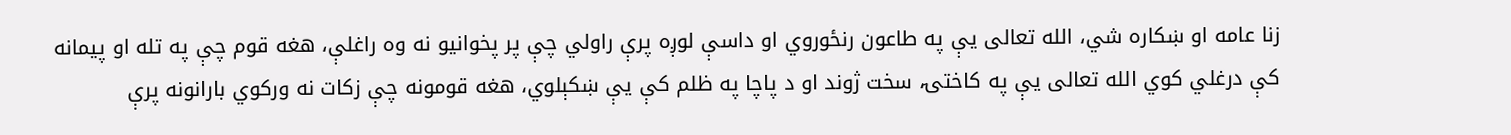زنا عامه او ښکاره شي، الله تعالی یې په طاعون رنځوروي او داسې لوږه پرې راولي چې پر پخوانيو نه وه راغلې، هغه قوم چې په تله او پیمانه کې درغلي کوي الله تعالی یې په کاختۍ، سخت ژوند او د پاچا په ظلم کې يې ښکېلوي، هغه قومونه چې زکات نه ورکوي بارانونه پرې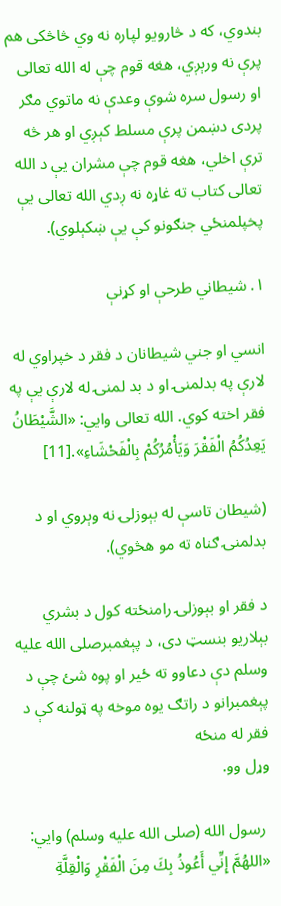بندوي، که د څارویو لپاره نه وي څاڅکی هم پرې نه ورېږي، هغه قوم چې له الله تعالی او رسول سره شوې وعدې نه ماتوي مګر پردی دښمن پرې مسلط کېږي او هر څه ترې اخلي، هغه قوم چې مشران يې د الله تعالی کتاب ته غاړه نه ږدي الله تعالی یې پخپلمنځي جنګونو کې يې ښکېلوي).

۱. شیطاني طرحې او کړنې

انسي او جني شیطانان د فقر د خپراوي له لارې په بدلمنۍ او د بد لمنۍ له لارې يې په فقر اخته کوي. الله تعالی وايي: «الشَّيْطَانُ يَعِدُكُمُ الْفَقْرَ وَيَأْمُرُكُمْ بِالْفَحْشَاءِ».[11]

(شيطان تاسې له بېوزلۍ نه وېروي او د بدلمنۍ ګناه ته مو هڅوي).

د فقر او بېوزلۍ رامنځته کول د بشري بېلاریو بنسټ دی، د پېغمبرصلى الله عليه وسلم دې دعاوو ته ځیر او پوه شئ چې د پېغمبرانو د راتګ یوه موخه په ټولنه کې د فقر له منځه
وړل وو.

 رسول الله (صلى الله عليه وسلم) وايي: «اللهُمَّ إِنِّي أَعُوذُ بِكَ مِنَ الْفَقْرِ وَالْقِلَّةِ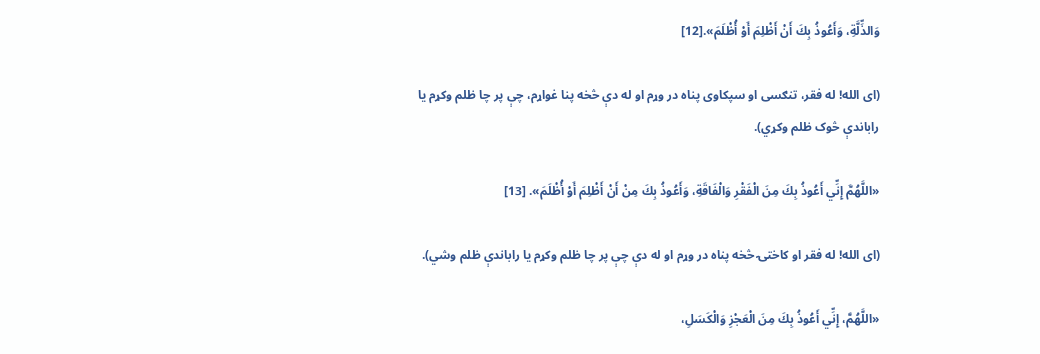وَالذِّلَّةِ، وَأَعُوذُ بِكَ أَنْ أَظْلِمَ أَوْ أُظْلَمَ».[12]

(ای الله! له فقر، تنګسی او سپکاوی پناه در وړم او له دې څخه پنا غواړم، چې پر چا ظلم وکړم یا راباندې څوک ظلم وکړي).

«اللَّهُمَّ إِنِّي أَعُوذُ بِكَ مِنَ الْفَقْرِ وَالْفَاقَةِ، وَأَعُوذُ بِكَ مِنْ أَنْ أَظْلِمَ أَوْ أُظْلَمَ». [13]

(ای الله! له فقر او کاختۍ څخه پناه در وړم او له دې چې پر چا ظلم وکړم یا راباندې ظلم وشي).

«اللَّهُمَّ، إِنِّي أَعُوذُ بِكَ مِنَ الْعَجْزِ وَالْكَسَلِ،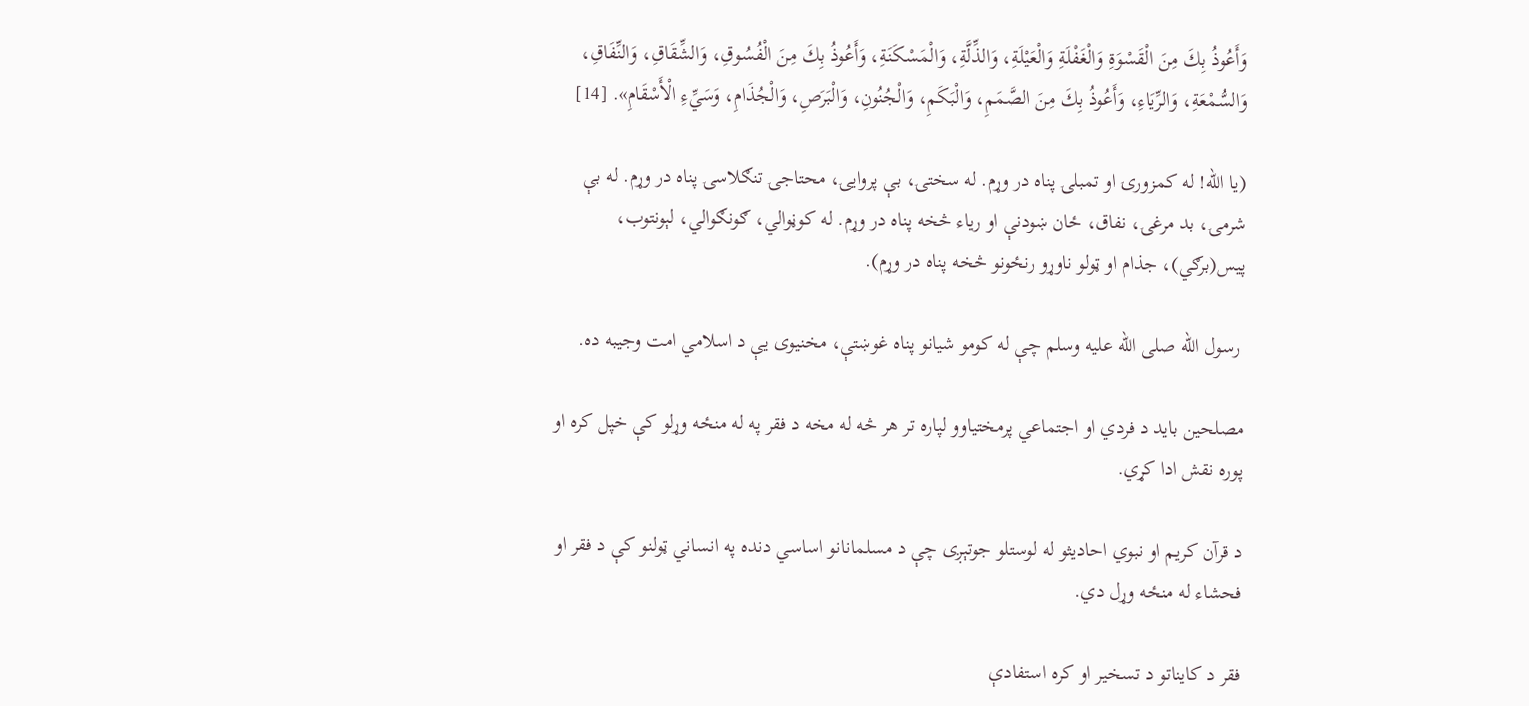وَأَعُوذُ بِكَ مِنَ الْقَسْوَةِ وَالْغَفْلَةِ وَالْعَيْلَةِ، وَالذِّلَّةِ، وَالْمَسْكَنَةِ، وَأَعُوذُ بِكَ مِنَ الْفُسُوقِ، وَالشِّقَاقِ، وَالنِّفَاقِ، وَالسُّمْعَةِ، وَالرِّيَاءِ، وَأَعُوذُ بِكَ مِنَ الصَّمَمِ، وَالْبَكَمِ، وَالْجُنُونِ، وَالْبَرَصِ، وَالْجُذَامِ، وَسَيِّءِ الْأَسْقَامِ». [14]

(یا الله! له کمزورۍ او تمبلۍ پناه در وړم. له سختۍ، بې پروایۍ، محتاجۍ تنګلاسۍ پناه در وړم. له بې شرمۍ، بد مرغۍ، نفاق، ځان ښودنې او ریاء څخه پناه در وړم. له کوڼوالي، ګونګوالي، لېونتوب، پيس(برګي)، جذام او ټولو ناوړو رنځونو څخه پناه در وړم).

 رسول الله صلى الله عليه وسلم چې له کومو شیانو پناه غوښتې، مخنیوی يې د اسلامي امت وجیبه ده.

مصلحین باید د فردي او اجتماعي پرمختیاوو لپاره تر هر څه له مخه د فقر په له منځه وړلو کې خپل کره او پوره نقش ادا کړي.

د قرآن کریم او نبوي احادیثو له لوستلو جوتېږی چې د مسلمانانو اساسي دنده په انساني ټولنو کې د فقر او فحشاء له منځه وړل دي.

فقر د کایناتو د تسخیر او کره استفادې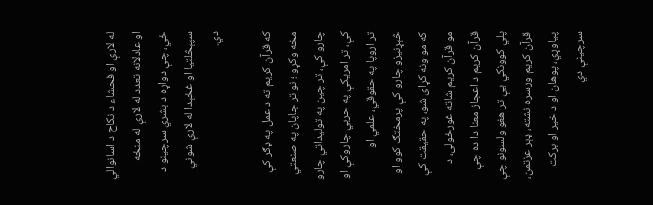له لارې او فحشاء د نکاح د اسانوالي او عادلانه تعدد له لارې له منځه ځي، چې دواړه د بشري سرچينو د سپېڅلتيا او غځېدا له لارې شوني دي.

که قرآن کریم ته د عمل په ډګر کې مخه وکړو ؛ نو تر جاپان په صنعتي چارو کې، تر چين په توليداتي چارو کې، تر امريکې په حربي چاروکې او تر اروپا په حقوقي، علمي او څېړنيزو چارو کې پرمختګ کوو او که مو ونه کړای شو، په حقيقت کې مو قرآن کریم شاته غورځولى، د قرآن کریم د اعجاز معنا دا ده چې پلي کوونکي يې تر هغو ولسونو چې قرآن کریم ورسره نشته، ډېر عزتمن، پياوړي، پوهان او د خیر او برکت سرچينې دي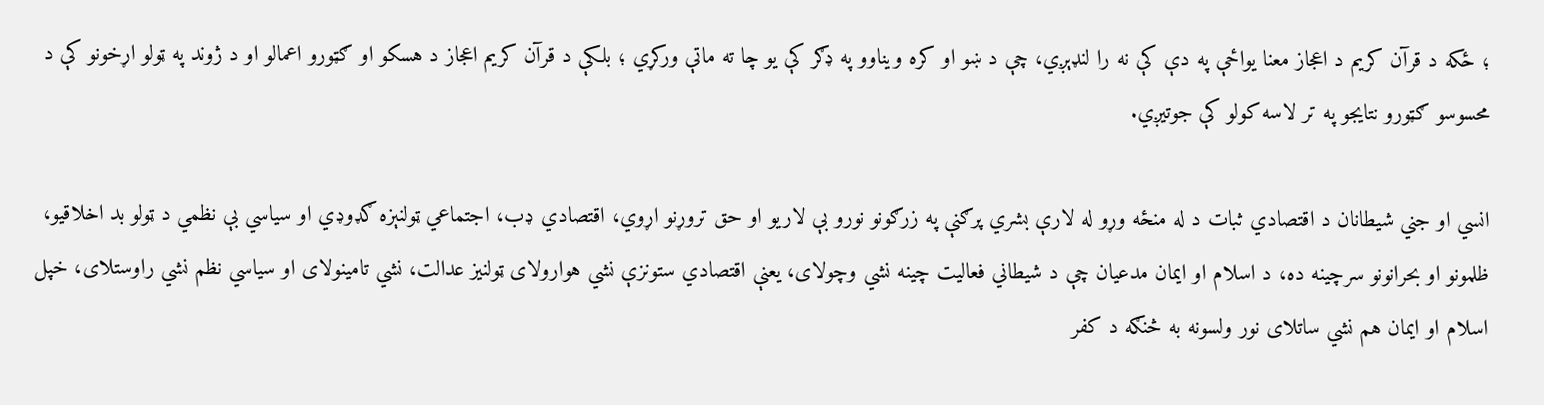؛ ځکه د قرآن کریم د اعجاز معنا یواځې په دې کې نه را لنډېږي، چې د ښو او کره ویناوو په ډګر کې یو چا ته ماتې ورکړي ؛ بلکې د قرآن کریم اعجاز د هسکو او ګټورو اعمالو او د ژوند په ټولو اړخونو کې د محسوسو ګټورو نتایجو په تر لاسه کولو کې جوتیږي.

انسي او جني شیطانان د اقتصادي ثبات د له منځه وړو له لارې بشري پرګنې په زرګونو نورو بې لاریو او حق تروړنو اړوي، اقتصادي ډب، اجتماعي ټولنېزه ګډوډي او سیاسي بې نظمي د ټولو بد اخلاقيو، ظلمونو او بحرانونو سرچينه ده، د اسلام او ايمان مدعيان چې د شيطاني فعاليت چينه نشي وچولاى، یعنې اقتصادي ستونزې نشي هوارولای ټولنیز عدالت، نشي تامینولای او سیاسي نظم نشي راوستلای، خپل اسلام او ايمان هم نشي ساتلاى نور ولسونه به څنګه د کفر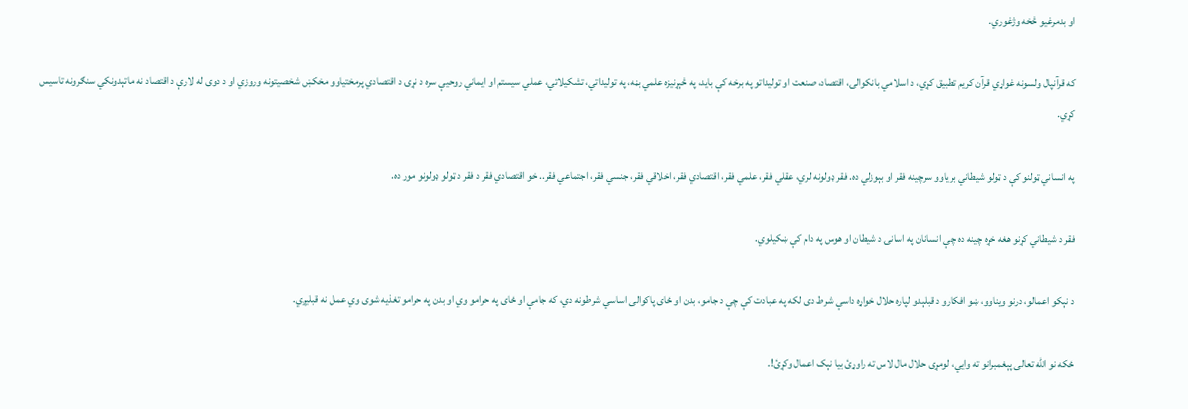او بدمرغيو څخه وژغوري.

که قرآنپال ولسونه غواړي قرآن کریم تطبیق کړي، د اسلامي بانکوالۍ، اقتصاد، صنعت او تولیداتو په برخه کې باید، په څېړنیزه علمي بڼه، په تولیداتي، تشکیلاتي، عملي سیستم او ایماني روحیې سره د نړۍ د اقتصادي پرمختیاوو مخکښ شخصیتونه وروزي او د دوی له لارې د اقتصاد نه ماتېدونکي سنګرونه تاسیس کړي.

په انساني ټولنو کې د ټولو شیطاني بریاوو سرچينه فقر او بېوزلي ده. فقر ډولونه لري، عقلي فقر، علمي فقر، اقتصادي فقر، اخلاقي فقر، جنسي فقر، اجتماعي فقر.. خو اقتصادي فقر د فقر د ټولو ډولونو مور ده.

فقر د شیطاني کړنو هغه خړه چينه ده چې انسانان په اسانۍ د شیطان او هوس په دام کې ښکیلوي.

د نېکو اعمالو، درنو ویناوو، ښو افکارو د قبلېدو لپاره حلال خواړه داسې شرط دی لکه په عبادت کې چې د جامو، بدن او ځای پاکوالی اساسي شرطونه دي، که جامې او ځای په حرامو وي او بدن په حرامو تغذیه شوی وي عمل نه قبلیږي.

ځکه نو الله تعالی پېغمبرانو ته وايي، لومړی حلال مال لاس ته راوړئ بیا نېک اعمال وکړئ!.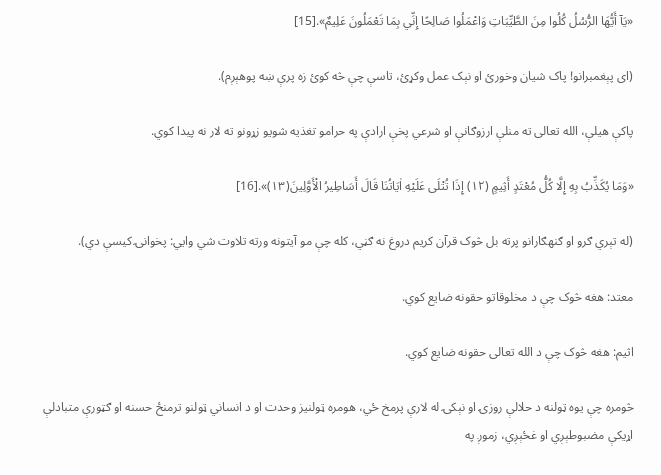«يَآ أَيُّهَا الرُّسُلُ كُلُوا مِنَ الطَّيِّبَاتِ وَاعْمَلُوا صَالِحًا إِنِّي بِمَا تَعْمَلُونَ عَلِيمٌ».[15]

(اى پېغمبرانو! پاک شيان وخورئ او نېک عمل وكړئ، تاسې چې څه كوئ زه پرې ښه پوهېږم).

پاکې هیلې، الله تعالی ته منلې ارزوګانې او شرعي پخې ارادې په حرامو تغذیه شویو زړونو ته لار نه پیدا کوي.

«وَمَا يُكَذِّبُ بِهِ إِلَّا كُلُّ مُعْتَدٍ أَثِيمٍ (١٢) إِذَا تُتْلَى عَلَيْهِ اٰيَاتُنَا قَالَ أَسَاطِيرُ الْأَوَّلِينَ(١٣)».[16]

(له تېري ګرو او ګنهګارانو پرته بل څوک قرآن کریم دروغ نه ګڼي، کله چې مو آیتونه ورته تلاوت شي وايي: پخوانۍ کيسې دي).

معتد: هغه څوک چې د مخلوقاتو حقونه ضایع کوي.

اثیم: هغه څوک چې د الله تعالی حقونه ضایع کوي.

څومره چې یوه ټولنه د حلالې روزۍ او نېکۍ له لارې پرمخ ځي، هومره ټولنیز وحدت او د انساني ټولنو ترمنځ حسنه او ګټورې متبادلې اړیکې مضبوطېږي او غځېږي، زموږ په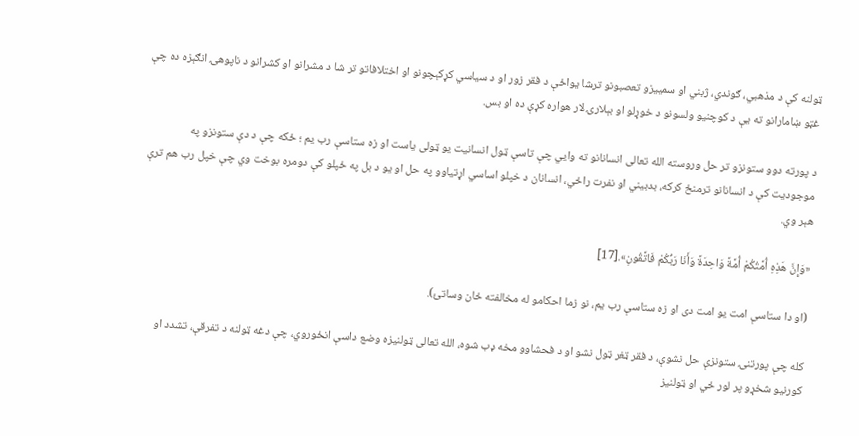ټولنه کې د مذهبي، ګوندي، ژبني او سمیيزو تعصبونو ترشا یواځې د فقر زور او د سیاسي کړکېچونو او اختلافاتو تر شا د مشرانو او کشرانو د ناپوهۍ انګېزه ده چې غټو ښامارانو ته يې د کوچنیو ولسونو د خوړلو او بېلارۍ لار هواره کړې ده او بس.

د پورته دوو ستونزو تر حل وروسته الله تعالی انسانانو ته وايي چې تاسې ټول انسانیت یو ټولی یاست او زه ستاسې رب یم ؛ ځکه چې د دې ستونزو په موجودیت کې د انسانانو ترمنځ کرکه، بدبیني او نفرت راځي، انسانان د خپلو اساسي اړتياوو په حل او یو د بل په ځپلو کې دومره بوخت وي چې خپل رب هم ترې هېر وي.

«وَإِنَّ هَذِهِ أُمَّتُكُمْ أُمَّةً وَاحِدَةً وَأَنَا رَبُّكُمْ فَاتَّقُونِ».[17]

(او دا ستاسې امت يو امت دى او زه ستاسې رب يم، نو زما احکامو له مخالفته ځان وساتئ).

کله چې پورتنۍ ستونزې حل نشوې، د فقر ټغر ټول نشو او د فحشاوو مخه ډب شوه، الله تعالی ټولنیزه وضع داسې انځوروي، چې دغه ټولنه د تفرقې، تشدد او کورنیو شخړو پر لور ځي او ټولنیز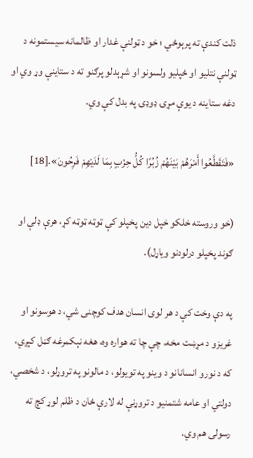ذلت کندې ته پرېوځي ؛ خو د ټولنې غدار او ظالمانه سیستمونه د ټولنې نتليو او ځپليو ولسونو او شړېدلو پرګنو ته د ستاینې وړ وي او دغه ستاینه د یوې مړۍ ډوډۍ په بدل کې وي.

«فَتَقَطَّعُوا أَمْرَهُمْ بَيْنَهُمْ زُبُرًا كُلُّ حِزْبٍ بِمَا لَدَيْهِمْ فَرِحُونَ».[18]

(خو وروسته خلكو خپل دين پخپلو كې ټوټه ټوټه كړ، هرې ډلې او ګوند پخپلو درلودنو ویاړل).

په دې وخت کې د هر لوی انسان هدف کوچنی شي، د هوسونو او غریزو د مړښت مخه، چې چا ته هواره وه، هغه نېکمرغه ګڼل کېږي، که د نورو انسانانو د وینو په تویولو، د مالونو په تروړلو، د شخصي، دولتي او عامه شتمنیو د تروړنې له لارې ځان د ظلم لوړ کچ ته رسولی هم وي.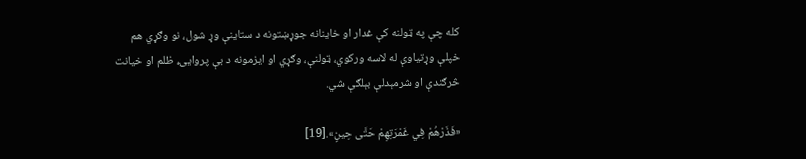کله چې په ټولنه کې غدار او خاینانه جوړښتونه د ستاینې وړ شول، نو وګړي هم خپلې وړتیاوې له لاسه ورکوي، ټولنې، وګړي او ایزمونه د بې پروایۍ، ظلم او خیانت څرګندې او شرمېدلې بېلګې شي.

«فَذَرْهُمْ فِي غَمْرَتِهِمْ حَتَّى حِينٍ».[19]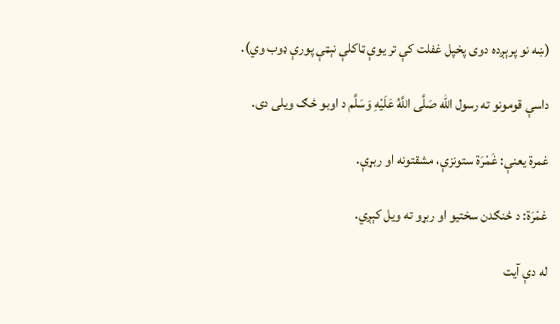(ښه نو پرېږده دوى پخپل غفلت كې تر يوې ټاكلې نېټې پورې ډوب وي).

داسې قومونو ته رسول الله صَلَّى اللَّهُ عَلَيْهِ وَسَلَّم د اوبو ځګ ويلی دی.

غمرة یعنې: غَمْرَة ستونزې، مشقتونه او ربړې.

غمْرَة: د ځنګدن سختیو او ربړو ته ویل کېږي.

له دې آیت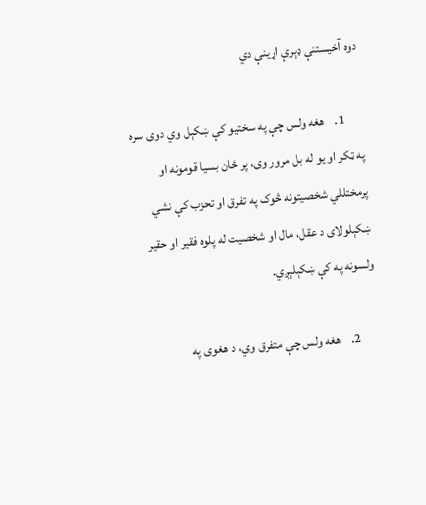دوه آخیستنې ډېرې اړینې دي

       1.    هغه ولس چې په سختیو کې ښکېل وي دوی سره په ټکر او يو له بل مرور وی، پر ځان بسیا قومونه او پرمختللي شخصیتونه څوک په تفرق او تحزب کې نشي ښکېلولای د عقل، مال او شخصیت له پلوه فقیر او حقیر ولسونه په کې ښکېلېږي.

       2.    هغه ولس چې متفرق وي، د هغوی په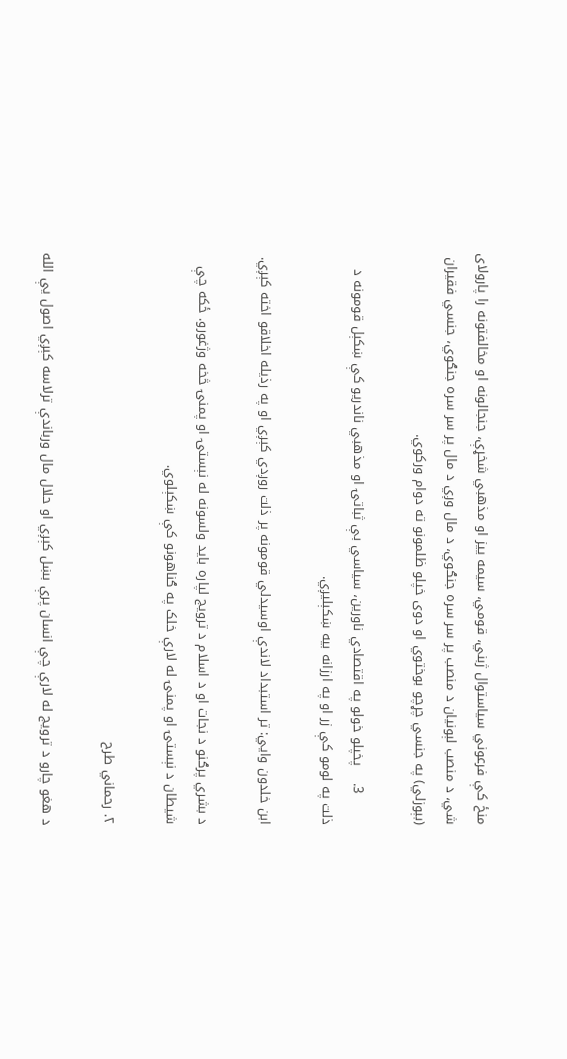منځ کې فرعوني سیاستوال ژبني، قومي، سیمه ییز او مذهبي شخړې، جنجالونه او مخالفتونه را پارولای شي، د منصب لېونيان د منصب پر سر سره جنګوي، د مال وږي د مال پر سر سره جنګوي، جنسي فقيران (بېوزلي) په جنسي چړچو بوختوي او دوی خپلو ظلمونو ته دوام ورکوي.

       3.    پخپلو خولو په اقتصادي ناورین، سیاسي بې ثباتۍ او مذهبي ناندریو کې ښکېل قومونه د ذلت په لومو کې زر او په ارزانه بیه ښکېلیږي.

ابن خلدون وايي: تر استبداد لاندې اوسیدلي قومونه پر ذلت روږدي کېږي او په رذیله اخلاقو اخته کېږي.

د بشري پرګنو د نجات او د اسلام د ترویج لپاره باید ولسونه له نېستۍ او پمنۍ څخه وژغورو. ځکه چې شيطان د نېستۍ او پمنۍ له لارې خلک په ګناهونو کې ښکېلوي.

۲. رحماني طرح

د هغو چارو د ترویج له لارې چې انسان پرې بښل کېږي او حلال مال ورباندې ترلاسه کېږي اصول يې الله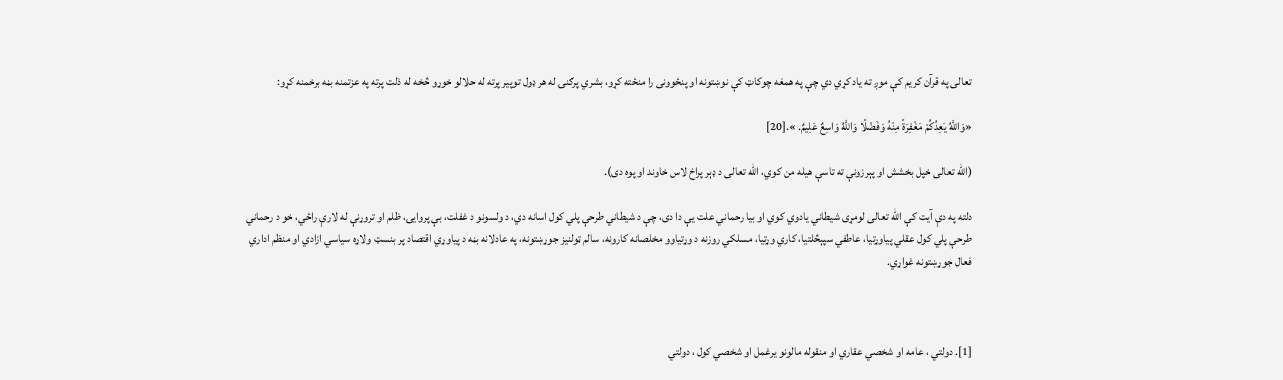تعالی په قرآن کریم کې موږ ته ياد کړي دي چې په همغه چوکاټ کې نوښتونه او پنځوونی را منځته کړو، بشري پرګنۍ له هر ډول توپير پرته له حلالو خوړو څخه له ذلت پرته په عزتمنه بڼه برخمنه کړو:

«وَاللَّهُ يَعِدُكُمْ مَغْفِرَةً مِنْهُ وَفَضْلًا وَاللَّهُ وَاسِعٌ عَلِيمٌ. ».[20]

(الله تعالی خپل بخشش او پېرزونې ته تاسې هيله من كوي، الله تعالی د ډېر پراخ لاس خاوند او پوه دى).

دلته په دې آیت کې الله تعالی لومړی شیطاني يادوي کوي او بیا رحماني علت یې دا دی، چې د شیطاني طرحې پلي کول اسانه دي، د ولسونو د غفلت، بې پروايۍ، ظلم او تروړنې له لارې راځي، خو د رحماني طرحې پلي کول عقلي پیاوړتیا، عاطفي سپېڅلتیا، کاري وړتیا، مسلکي روزنه د وړتیاوو مخلصانه کارونه، سالم ټولنیز جوړښتونه، په عادلانه بڼه د پیاوړي اقتصاد پر بنسټ ولاړه سیاسي ازادي او منظم اداري فعال جوړښتونه غواړي.



[1]. دولتي ، عامه او شخصي عقاري او منقوله مالونو یرغمل او شخصي کول ، دولتي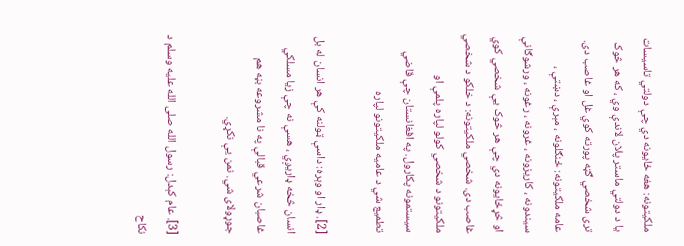ملکیتونه: هغه ځایونه دي چې دولتي تاسیسات یا د دولتي ماستر پلان لاندې وي ، که هر څوک تری شخصي ګټه پورته کوي غل او غاصب دی. عامه ملکیتونه: ځنګلونه ، مېرې ، دښتې ، سیندونه ، کاریزونه ، غرونه ، رغونه ، ورشوګانې او څړځایونه دي چې هر څوک یې شخصي کوي غاصب دی. شخصي ملکیتونه: د خلکو د شخصي ملکیتونو د شخصي کولو لپاره پلمې او سیستمونه پکارول. په افغانستان چې قاضي تطميع شي د عاميه ملکيتونو لپاره

[2]. ډار او وېره: داسې ټولنه کې هر انسان له بل انسان څخه ډاریږي ، هسې نه چې زیا مسلکي غاصبان شرعي قبالې په نا مشروعه بڼه هم جوړولای شي. نمن یې نکړي.

[3]. عام کېدل: رسول الله صلی الله علیه وسلم د نکاح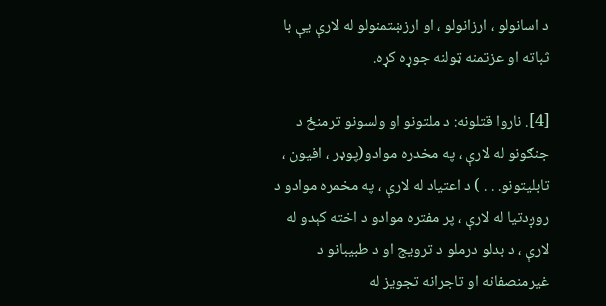د اسانولو ، ارزانولو ، او ارزښتمنولو له لارې یې با ثباته او عزتمنه ټولنه جوړه کړه.

[4]. ناروا قتلونه: د ملتونو او ولسونو ترمنځ د جنګونو له لارې ، په مخدره موادو(پوډر ، افیون ، تابلیتونو. . . ) د اعتیاد له لارې ، په مخمره موادو د روږدتیا له لارې ، پر مفتره موادو د اخته کېدو له لارې ، د بدلو درملو د ترویج او د طبیبانو د غیرمنصفانه او تاجرانه تجویز له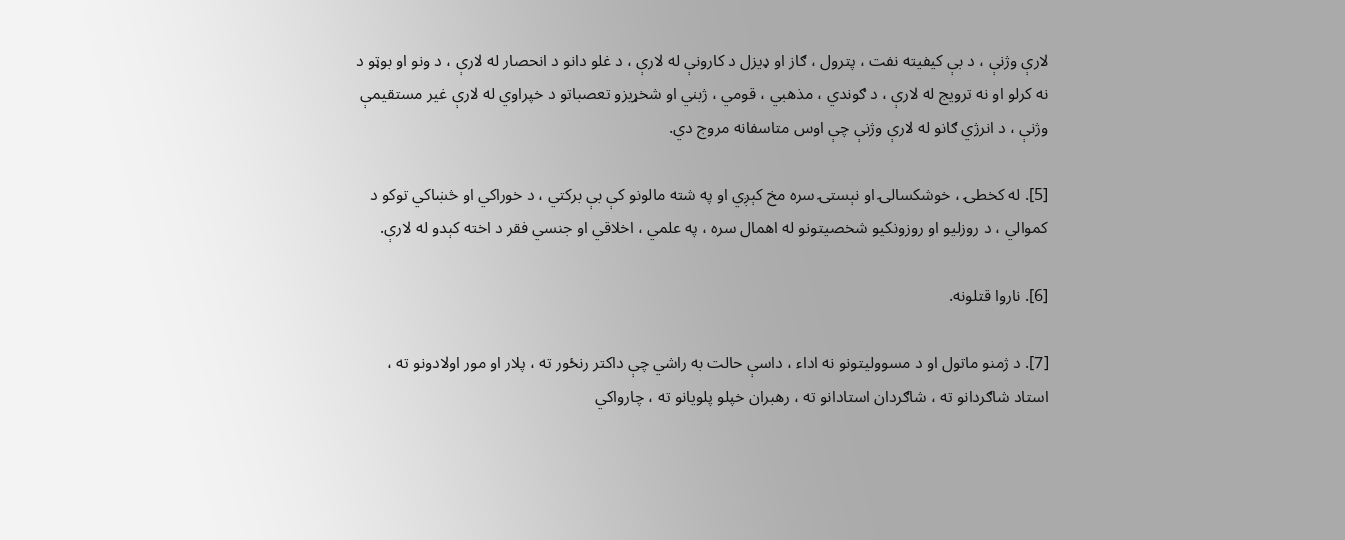لارې وژنې ، د بې کیفیته نفت ، پترول ، ګاز او ډیزل د کارونې له لارې ، د غلو دانو د انحصار له لارې ، د ونو او بوټو د نه کرلو او نه ترویج له لارې ، د ګوندي ، مذهبي ، قومي ، ژبني او شخړیزو تعصباتو د خپراوي له لارې غیر مستقیمې وژنې ، د انرژي ګانو له لارې وژنې چې اوس متاسفانه مروج دي.

[5]. له کخطۍ ، خوشکسالۍ او نېستۍ سره مخ کېږي او په شته مالونو کې بې برکتي ، د خوراکي او څښاکي توکو د کموالي ، د روزلیو او روزونکیو شخصیتونو له اهمال سره ، په علمي ، اخلاقي او جنسي فقر د اخته کېدو له لارې.

[6]. ناروا قتلونه.

[7]. د ژمنو ماتول او د مسوولیتونو نه اداء ، داسې حالت به راشي چې داکتر رنځور ته ، پلار او مور اولادونو ته ، استاد شاګردانو ته ، شاګردان استادانو ته ، رهبران خپلو پلویانو ته ، چارواکي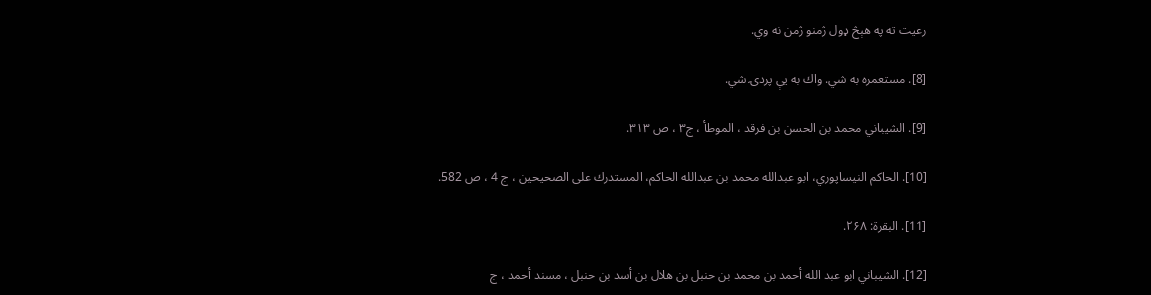رعیت ته په هېڅ ډول ژمنو ژمن نه وي.

[8]. مستعمره به شي. واك به يې پردۍ شي.

[9]. الشيباني محمد بن الحسن بن فرقد ، الموطأ ، ج۳ ، ص ۳۱۳.

[10]. الحاکم النيساپوري، ابو عبدالله محمد بن عبدالله الحاکم، المستدرك على الصحيحين ، ج 4 ، ص 582.

[11]. البقرة: ۲۶۸.

[12]. الشيباني ابو عبد الله أحمد بن محمد بن حنبل بن هلال بن أسد بن حنبل ، مسند أحمد ، ج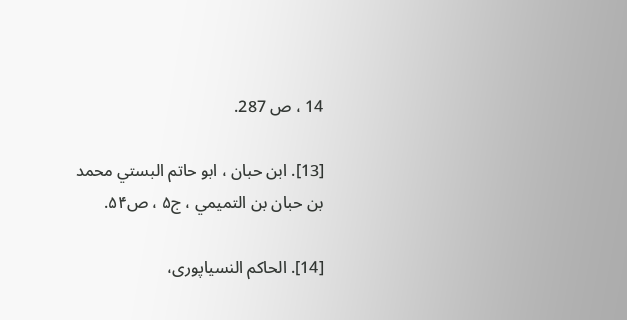14 ، ص 287.

[13]. ابن حبان ، ابو حاتم البستي محمد بن حبان بن التميمي ، ج۵ ، ص۵۴.

[14]. الحاکم النسياپوری،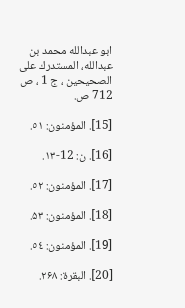ابو عبدالله محمد بن عبدالله، المستدرك على الصحيحين ، ج 1 ، ص 712 ص.

[15]. المؤمنون: ٥١.

[16]. ن: 12-١٣.

[17]. المؤمنون: ٥٢.

[18]. المؤمنون: ۵۳.

[19]. المؤمنون: ٥٤.

[20]. البقرة: ۲۶۸.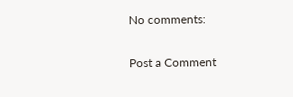No comments:

Post a Comment